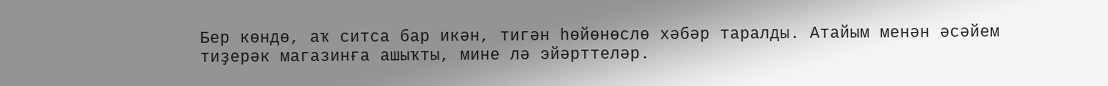Бер көндө, аҡ ситса бар икән, тигән һөйөнөслө хәбәр таралды. Атайым менән әсәйем тиҙерәк магазинға ашыҡты, мине лә эйәрттеләр.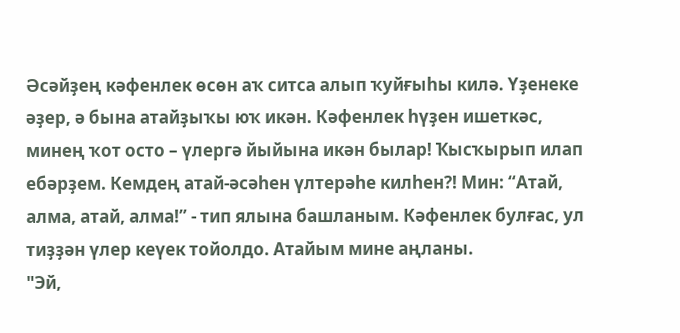Әсәйҙең кәфенлек өсөн аҡ ситса алып ҡуйғыһы килә. Үҙенеке әҙер, ә бына атайҙыҡы юҡ икән. Кәфенлек һүҙен ишеткәс, минең ҡот осто – үлергә йыйына икән былар! Ҡысҡырып илап ебәрҙем. Кемдең атай-әсәһен үлтерәһе килһен?! Мин: “Атай, алма, атай, алма!” - тип ялына башланым. Кәфенлек булғас, ул тиҙҙән үлер кеүек тойолдо. Атайым мине аңланы.
"Эй,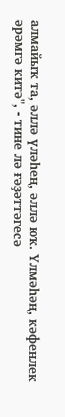алмайыҡ та, әллә үләһең, әллә юҡ. Үлмәһәң, кәфенлек әрәмгә китә", - тине лә ғәҙәттәгесә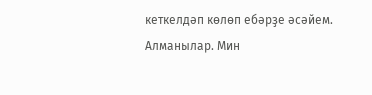кеткелдәп көлөп ебәрҙе әсәйем.
Алманылар. Мин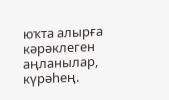юҡта алырға кәрәклеген аңланылар, күрәһең.